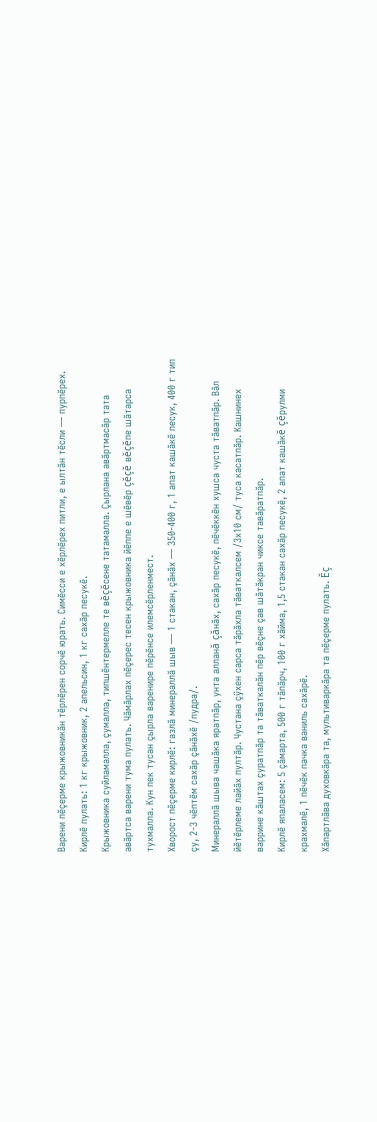Варени пĕçерме крыжовникăн тĕрлĕрен сорчĕ юрать. Симĕсси е хĕрлĕрех питли, е ылтăн тĕсли — пурпĕрех. Кирлĕ пулать: 1 кг крыжовник, 2 апельсин, 1 кг сахăр песукĕ.
Крыжовника суйламалла, çумалла, типшĕнтермелле те вĕçĕсене татамалла. Çырлана авăртмасăр тата авăртса варени тума пулать. Чăмăрлах пĕçерес тесен крыжовника йĕппе е шĕвĕр çĕçĕ вĕçĕпе шăтарса тухмалла. Кун пек тусан çырла варенире пĕрĕнсе илемсĕрленмест.
Хворост пĕçерме кирлĕ: газлă минераллă шыв — 1 стакан, çăнăх — 350-400 г, 1 апат кашăкĕ песук, 400 г тип çу, 2-3 чĕптĕм сахăр çăнăхĕ /пудра/.
Минераллă шыва чашăка яратпăр, унта алланă çăнăх, сахăр песукĕ, пĕчĕккĕн хушса чуста тăватпăр. Вăл йĕтĕрлеме лайăх пултăр. Чустана çÿхен сарса тăрăхла тăваткалсем /3х10 см/ туса касатпăр. Кашнинех варрине кăштах çуратпăр та тăваткалăн пĕр вĕçне çав шăтăкран чиксе тавăратпăр.
Кирлĕ япаласем: 5 çăмарта, 500 г тăпăрч, 100 г хăйма, 1,5 стакан сахăр песукĕ, 2 апат кашăкĕ çĕрулми крахмалĕ, 1 пĕчĕк пачка ваниль сахăрĕ.
Хăпартлăва духовкăра та, мультиваркăра та пĕçерме пулать. Ĕç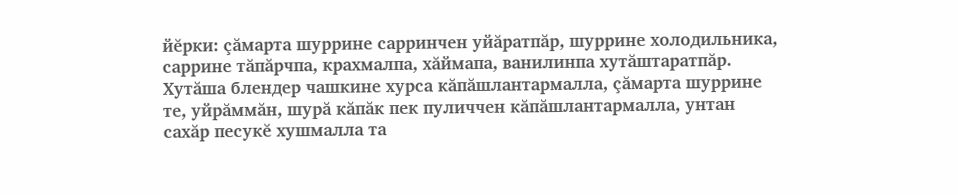йĕрки: çăмарта шуррине сарринчен уйăратпăр, шуррине холодильника, саррине тăпăрчпа, крахмалпа, хăймапа, ванилинпа хутăштаратпăр. Хутăша блендер чашкине хурса кăпăшлантармалла, çăмарта шуррине те, уйрăммăн, шурă кăпăк пек пуличчен кăпăшлантармалла, унтан сахăр песукĕ хушмалла та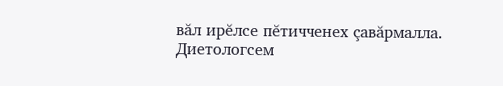вăл ирĕлсе пĕтичченех çавăрмалла.
Диетологсем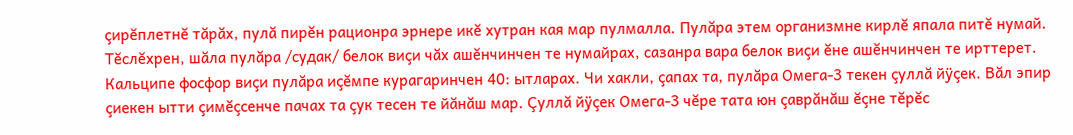çирĕплетнĕ тăрăх, пулă пирĕн рационра эрнере икĕ хутран кая мар пулмалла. Пулăра этем организмне кирлĕ япала питĕ нумай. Тĕслĕхрен, шăла пулăра /судак/ белок виçи чăх ашĕнчинчен те нумайрах, сазанра вара белок виçи ĕне ашĕнчинчен те ирттерет. Кальципе фосфор виçи пулăра иçĕмпе курагаринчен 40: ытларах. Чи хакли, çапах та, пулăра Омега-3 текен çуллă йÿçек. Вăл эпир çиекен ытти çимĕçсенче пачах та çук тесен те йăнăш мар. Çуллă йÿçек Омега-3 чĕре тата юн çаврăнăш ĕçне тĕрĕс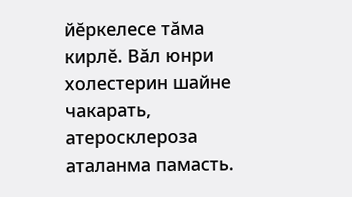йĕркелесе тăма кирлĕ. Вăл юнри холестерин шайне чакарать, атеросклероза аталанма памасть.